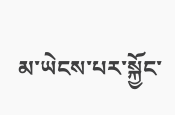མ་ཡེངས་པར་སྐྱོང་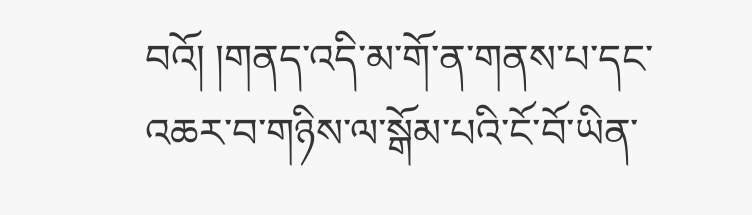བའོ། །གནད་འདི་མ་གོ་ན་གནས་པ་དང་འཆར་བ་གཉིས་ལ་སྒོམ་པའི་ངོ་བོ་ཡིན་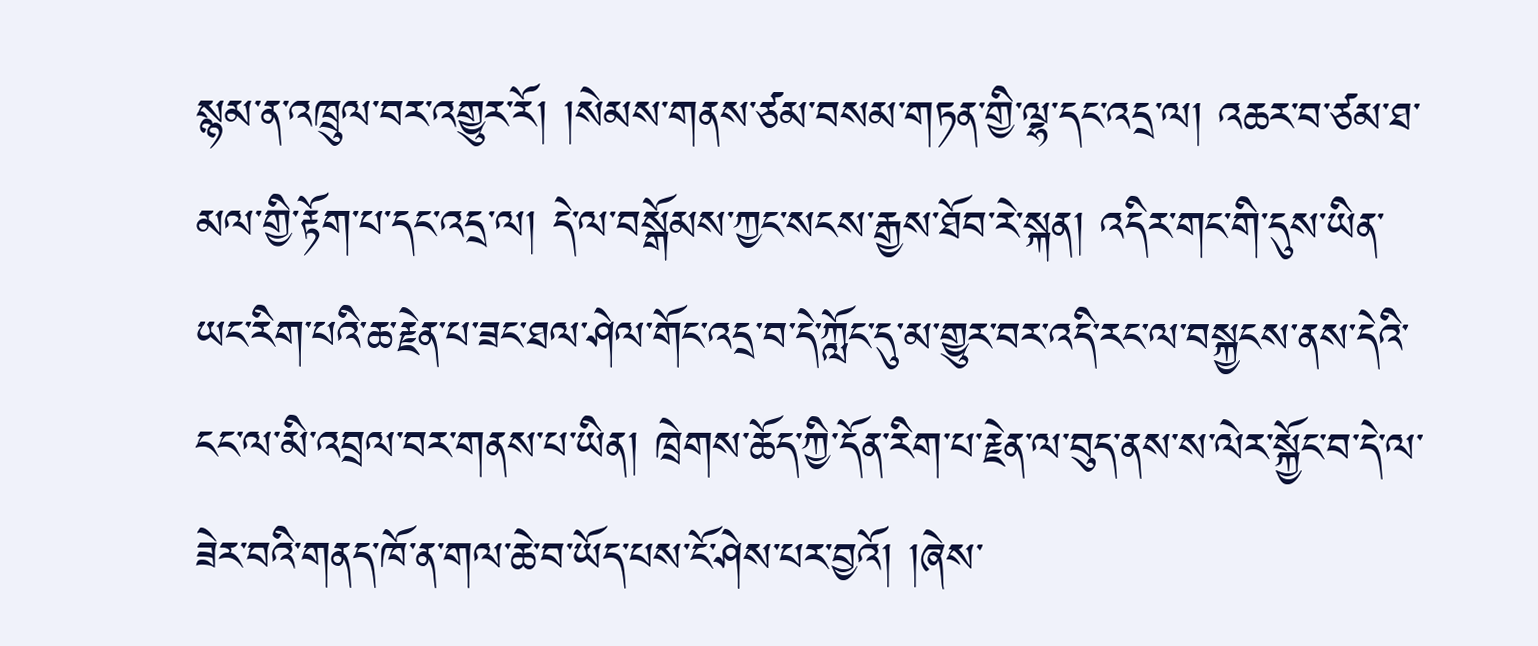སྙམ་ན་འཁྲུལ་བར་འགྱུར་རོ། །སེམས་གནས་ཙམ་བསམ་གཏན་གྱི་ལྷ་དང་འདྲ་ལ། འཆར་བ་ཙམ་ཐ་མལ་གྱི་རྟོག་པ་དང་འདྲ་ལ། དེ་ལ་བསྒོམས་ཀྱང་སངས་རྒྱས་ཐོབ་རེ་སྐན། འདིར་གང་གི་དུས་ཡིན་ཡང་རིག་པའི་ཆ་རྗེན་པ་ཟང་ཐལ་ཤེལ་གོང་འདྲ་བ་དེ་ཀློང་དུ་མ་གྱུར་བར་འདི་རང་ལ་བསྐྱངས་ནས་དེའི་ངང་ལ་མི་འབྲལ་བར་གནས་པ་ཡིན། ཁྲེགས་ཆོད་ཀྱི་དོན་རིག་པ་རྗེན་ལ་བུད་ནས་ས་ལེར་སྐྱོང་བ་དེ་ལ་ཟེར་བའི་གནད་ཁོ་ན་གལ་ཆེ་བ་ཡོད་པས་ངོ་ཤེས་པར་བྱའོ། །ཞེས་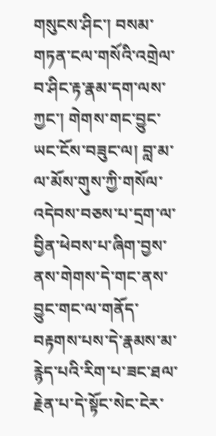གསུངས་ཤིང་། བསམ་གཏན་ངལ་གསོའི་འགྲེལ་བ་ཤིང་རྟ་རྣམ་དག་ལས་ཀྱང་། གེགས་གང་བྱུང་ཡང་ངོས་བཟུང་ལ། བླ་མ་ལ་མོས་གུས་ཀྱི་གསོལ་འདེབས་བཅས་པ་དྲག་ལ་བྱིན་ཕེབས་པ་ཞིག་བྱས་ནས་གེགས་དེ་གང་ནས་བྱུང་གང་ལ་གནོད་བརྟགས་པས་དེ་རྣམས་མ་རྙེད་པའི་རིག་པ་ཟང་ཐལ་རྗེན་པ་དེ་སྟོང་སེང་ངེར་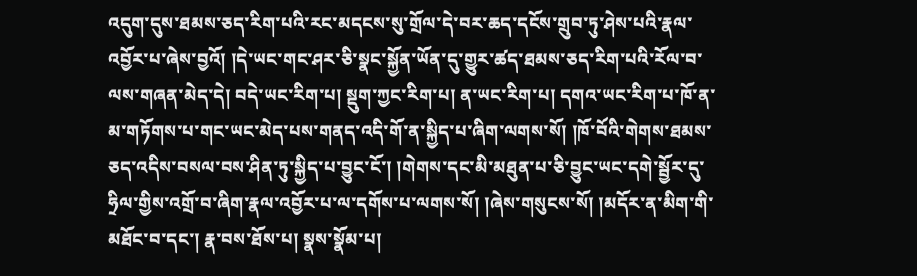འདུག་དུས་ཐམས་ཅད་རིག་པའི་རང་མདངས་སུ་གྲོལ་དེ་བར་ཆད་དངོས་གྲུབ་ཏུ་ཤེས་པའི་རྣལ་འབྱོར་པ་ཞེས་བྱའོ། །དེ་ཡང་གང་ཤར་ཅི་སྣང་སྐྱོན་ཡོན་དུ་གྱུར་ཚད་ཐམས་ཅད་རིག་པའི་རོལ་བ་ལས་གཞན་མེད་དེ། བདེ་ཡང་རིག་པ། སྡུག་ཀྱང་རིག་པ། ན་ཡང་རིག་པ། དགའ་ཡང་རིག་པ་ཁོ་ན་མ་གཏོགས་པ་གང་ཡང་མེད་པས་གནད་འདི་གོ་ན་སྐྱིད་པ་ཞིག་ལགས་སོ། །ཁོ་བོའི་གེགས་ཐམས་ཅད་འདིས་བསལ་བས་ཤིན་ཏུ་སྐྱིད་པ་བྱུང་ངོ་། །གེགས་དང་མི་མཐུན་པ་ཅི་བྱུང་ཡང་དགེ་སྦྱོར་དུ་ཧྲིལ་གྱིས་འགྲོ་བ་ཞིག་རྣལ་འབྱོར་པ་ལ་དགོས་པ་ལགས་སོ། །ཞེས་གསུངས་སོ། །མདོར་ན་མིག་གི་མཐོང་བ་དང་། རྣ་བས་ཐོས་པ། སྣས་སྣོམ་པ།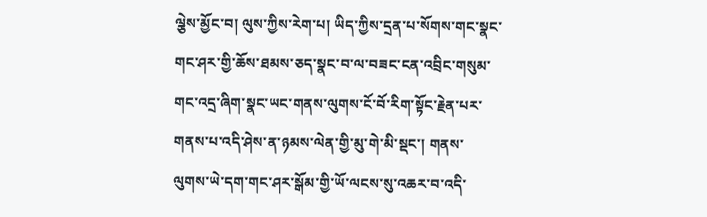ལྕེས་མྱོང་བ། ལུས་ཀྱིས་རེག་པ། ཡིད་ཀྱིས་དྲན་པ་སོགས་གང་སྣང་གང་ཤར་གྱི་ཆོས་ཐམས་ཅད་སྣང་བ་ལ་བཟང་ངན་འབྲིང་གསུམ་གང་འདྲ་ཞིག་སྣང་ཡང་གནས་ལུགས་ངོ་བོ་རིག་སྟོང་རྗེན་པར་གནས་པ་འདི་ཤེས་ན་ཉམས་ལེན་གྱི་མུ་གེ་མི་སྡང་། གནས་ལུགས་ཡེ་དག་གང་ཤར་སྒོམ་གྱི་ཡོ་ལངས་སུ་འཆར་བ་འདི་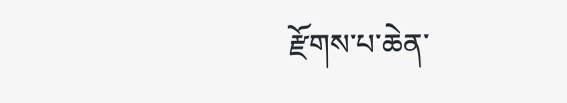རྫོགས་པ་ཆེན་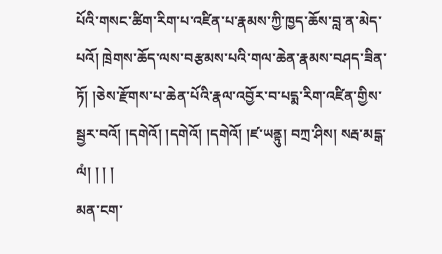པོའི་གསང་ཚིག་རིག་པ་འཛིན་པ་རྣམས་ཀྱི་ཁྱད་ཆོས་བླ་ན་མེད་པའོ། ཁྲེགས་ཆོད་ལས་བརྩམས་པའི་གལ་ཆེན་རྣམས་བཤད་ཟིན་ཏོ། །ཅེས་རྫོགས་པ་ཆེན་པོའི་རྣལ་འབྱོར་བ་པདྨ་རིག་འཛིན་གྱིས་སྦྱར་བའོ། །དགེའོ། །དགེའོ། །དགེའོ། །ཛ་ཡནྟུ། བཀྲ་ཤིས། སརྦ་མདྒ་ལཾ། ། ། །
མན་ངག་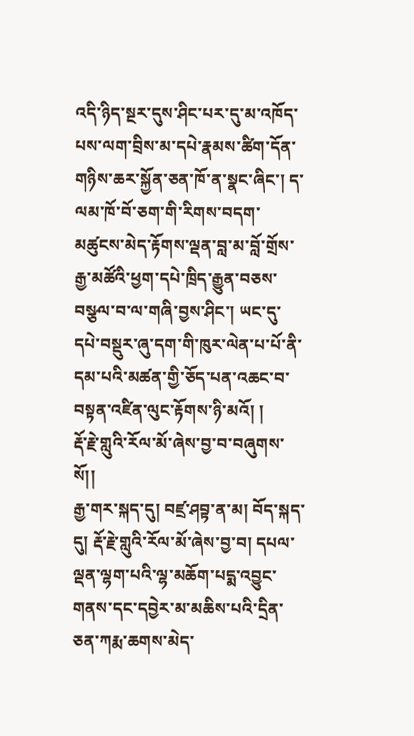འདི་ཉིད་སྔར་དུས་ཤིང་པར་དུ་མ་འཁོད་པས་ལག་བྲིས་མ་དཔེ་རྣམས་ཚིག་དོན་གཉིས་ཆར་སྐྱོན་ཅན་ཁོ་ན་སྣང་ཞིང་། ད་ལམ་ཁོ་བོ་ཅག་གི་རིགས་བདག་མཚུངས་མེད་རྟོགས་ལྡན་བླ་མ་བློ་གྲོས་རྒྱ་མཚོའི་ཕྱག་དཔེ་ཁྲིད་རྒྱུན་བཅས་བསྩལ་བ་ལ་གཞི་བྱས་ཤིང་། ཡང་དུ་དཔེ་བསྡུར་ཞུ་དག་གི་ཁུར་ལེན་པ་པོ་ནི་དམ་པའི་མཚན་གྱི་ཅོད་པན་འཆང་བ་བསྟན་འཛིན་ལུང་རྟོགས་ཉི་མའོ། །
རྡོ་རྗེ་གླུའི་རོལ་མོ་ཞེས་བྱ་བ་བཞུགས་སོ།།
རྒྱ་གར་སྐད་དུ། བཛྲ་ཤབྟ་ན་མ། བོད་སྐད་དུ། རྡོ་རྗེ་གླུའི་རོལ་མོ་ཞེས་བྱ་བ། དཔལ་ལྡན་ལྷག་པའི་ལྷ་མཆོག་པདྨ་འབྱུང་གནས་དང་དབྱེར་མ་མཆིས་པའི་དྲིན་ཅན་ཀརྨ་ཆགས་མེད་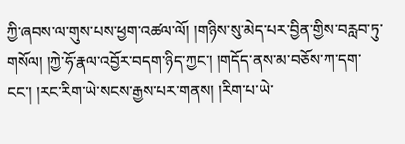ཀྱི་ཞབས་ལ་གུས་པས་ཕྱག་འཚལ་ལོ། །གཉིས་སུ་མེད་པར་བྱིན་གྱིས་བརླབ་ཏུ་གསོལ། །ཀྱེ་ཧོ་རྣལ་འབྱོར་བདག་ཉིད་ཀྱང་། །གདོད་ནས་མ་བཅོས་ཀ་དག་ངང་། །རང་རིག་ཡེ་སངས་རྒྱས་པར་གནས། །རིག་པ་ཡེ་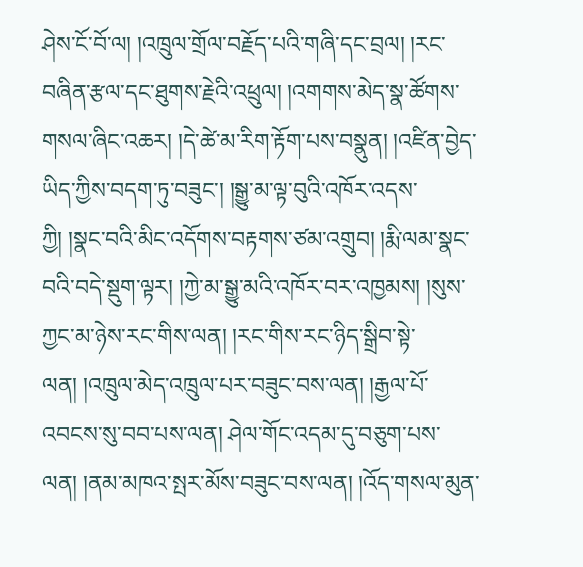ཤེས་ངོ་བོ་ལ། །འཁྲུལ་གྲོལ་བརྗོད་པའི་གཞི་དང་བྲལ། །རང་བཞིན་རྩལ་དང་ཐུགས་རྗེའི་འཕྲུལ། །འགགས་མེད་སྣ་ཚོགས་གསལ་ཞིང་འཆར། །དེ་ཚེ་མ་རིག་རྟོག་པས་བསྣུན། །འཛིན་བྱེད་ཡིད་ཀྱིས་བདག་ཏུ་བཟུང་། །སྒྱུ་མ་ལྟ་བུའི་འཁོར་འདས་ཀྱི། །སྣང་བའི་མིང་འདོགས་བརྟགས་ཙམ་འགྲུབ། །རྨི་ལམ་སྣང་བའི་བདེ་སྡུག་ལྟར། །ཀྱེ་མ་སྒྱུ་མའི་འཁོར་བར་འཁྱམས། །སུས་ཀྱང་མ་ཉེས་རང་གིས་ལན། །རང་གིས་རང་ཉིད་སྒྲིབ་སྟེ་ལན། །འཁྲུལ་མེད་འཁྲུལ་པར་བཟུང་བས་ལན། །རྒྱལ་པོ་འབངས་སུ་བབ་པས་ལན། ཤེལ་གོང་འདམ་དུ་བཅུག་པས་ལན། །ནམ་མཁའ་སྤར་མོས་བཟུང་བས་ལན། །འོད་གསལ་མུན་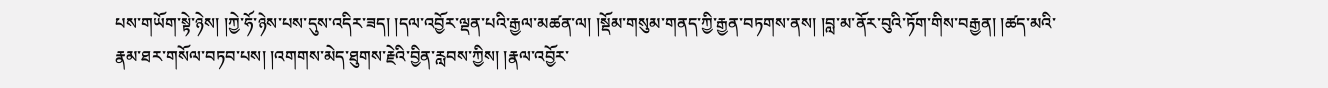པས་གཡོག་སྟེ་ཉེས། །ཀྱེ་ཧོ་ཉེས་པས་དུས་འདིར་ཟད། །དལ་འབྱོར་ལྡན་པའི་རྒྱལ་མཚན་ལ། །སྡོམ་གསུམ་གནད་ཀྱི་རྒྱན་བཏགས་ནས། །བླ་མ་ནོར་བུའི་ཏོག་གིས་བརྒྱན། །ཚད་མའི་རྣམ་ཐར་གསོལ་བཏབ་པས། །འགགས་མེད་ཐུགས་རྗེའི་བྱིན་རླབས་ཀྱིས། །རྣལ་འབྱོར་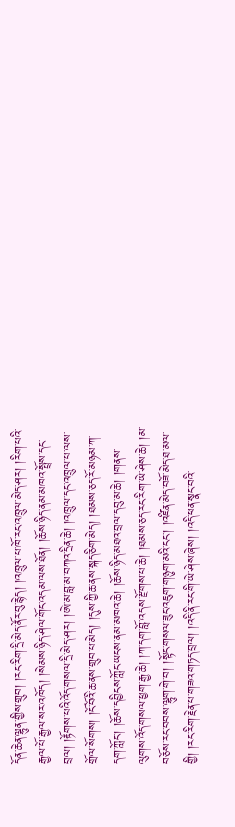དོན་ཆེན་ལྷུན་གྱིས་གྲུབ། །རང་རིག་དྲི་མེད་ནོར་བུ་རྙེད། །འཁྲུལ་པ་ཁོ་རང་འཁྲུལ་མེད་ཤར། །རིག་པའི་རྒྱལ་པོ་རྒྱལ་སར་འཁོད། །སེམས་ཉིད་ཤེལ་གོང་འདམ་ལས་ཐོན། །ཆོས་ཉིད་ནམ་མཁའ་སྤྲོས་དང་བྲལ། །རྟོགས་པའི་འོད་གསལ་དྲི་མེད་ཤར། །ཨེ་མ་བླ་མ་བཀའ་དྲིན་ཆེ། །འཁྲུལ་དང་འཁྲུལ་པ་ལས་གྲོལ་སོགས། །ངོ་བོའི་ཆ་ནས་གྲུབ་པ་མེད། །དུས་ཀྱི་ཆ་ནས་སྐད་ཅིག་མེད། །ཐམས་ཅད་རོ་མཉམ་ཀ་དག་ཀློང་། །ཆོས་དབྱིངས་ཀློང་ཡངས་ནམ་མཁའ་ཆེ། །ཆོས་ཉིད་མཐའ་བྲལ་དབུ་མ་ཆེ། །གནས་ལུགས་འོད་གསལ་ཕྱག་རྒྱ་ཆེ། །ཀ་དག་བློ་འདས་རྫོགས་པ་ཆེ། །ཐམས་ཅད་རང་རིག་ཡེ་ཤེས་ཆེ། །མ་བཅོས་རང་བབས་ལྷུག་གེ་བ། །སྟོང་གསལ་ཟུང་འཇུག་གཉུག་མའི་ངང་། །འཛིན་མེད་བཟོ་མེད་ཐ་མལ་གྱི། །རང་རིག་རྗེན་པ་གཟའ་གཏད་བྲལ། །འདི་ནི་རང་གི་ཡེ་ཤེས་ཞེས། །འདི་ཕན་སྣང་བའི་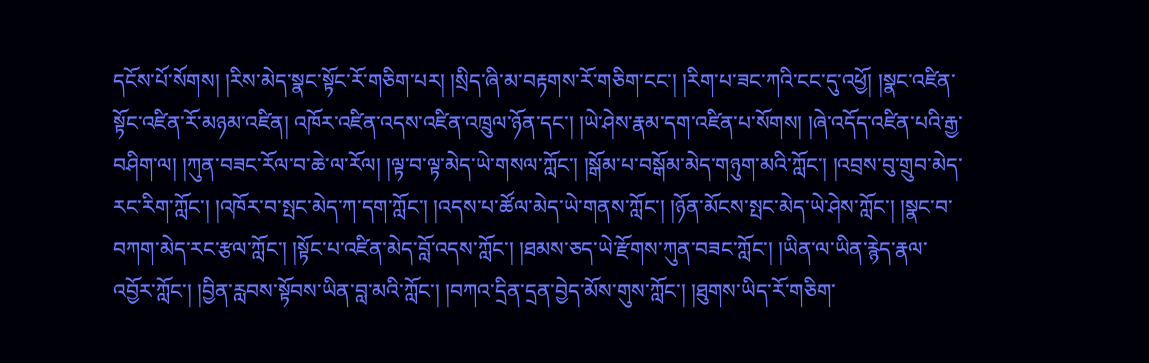དངོས་པོ་སོགས། །རིས་མེད་སྣང་སྟོང་རོ་གཅིག་པར། །སྲིད་ཞི་མ་བརྟགས་རོ་གཅིག་ངང་། །རིག་པ་ཟང་ཀའི་ངང་དུ་འཕྱོ། །སྣང་འཛིན་སྟོང་འཛིན་རོ་མཉམ་འཛིན། འཁོར་འཛིན་འདས་འཛིན་འཁྲུལ་ཉོན་དང་། །ཡེ་ཤེས་རྣམ་དག་འཛིན་པ་སོགས། །ཞེ་འདོད་འཛིན་པའི་རྒྱ་བཤིག་ལ། །ཀུན་བཟང་རོལ་བ་ཆེ་ལ་རོལ། །ལྟ་བ་ལྟ་མེད་ཡེ་གསལ་ཀློང་། །སྒོམ་པ་བསྒོམ་མེད་གཉུག་མའི་ཀློང་། །འབྲས་བུ་གྲུབ་མེད་རང་རིག་ཀློང་། །འཁོར་བ་སྤང་མེད་ཀ་དག་ཀློང་། །འདས་པ་ཚོལ་མེད་ཡེ་གནས་ཀློང་། །ཉོན་མོངས་སྤང་མེད་ཡེ་ཤེས་ཀློང་། །སྣང་བ་བཀག་མེད་རང་རྩལ་ཀློང་། །སྟོང་པ་འཛིན་མེད་བློ་འདས་ཀློང་། །ཐམས་ཅད་ཡེ་རྫོགས་ཀུན་བཟང་ཀློང་། །ཡིན་ལ་ཡིན་རྙེད་རྣལ་འབྱོར་ཀློང་། །བྱིན་རླབས་སྟོབས་ཡིན་བླ་མའི་ཀློང་། །བཀའ་དྲིན་དྲན་བྱེད་མོས་གུས་ཀློང་། །ཐུགས་ཡིད་རོ་གཅིག་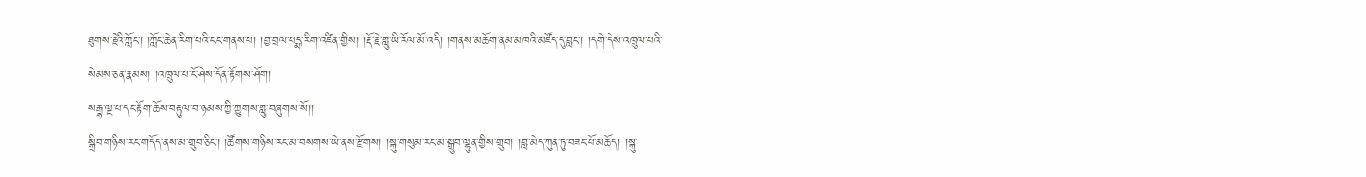ཐུགས་རྗེའི་ཀློང་། །ཀློང་ཆེན་རིག་པའི་ངང་གནས་པ། །བྱ་བྲལ་པདྨ་རིག་འཛིན་གྱིས། །རྡོ་རྗེ་གླུ་ཡི་རོལ་མོ་འདི། །གནས་མཆོག་ནམ་མཁའི་མཛོད་དུ་བླང་། །དགེ་དེས་འཁྲུལ་པའི་སེམས་ཅན་རྣམས། །འཁྲུལ་པ་ངོ་ཤེས་དོན་རྟོགས་ཤོག།
སརྒྷ་ལྔ་པ་དང་རྟོག་ཆོས་བརྟུལ་བ་ཉམས་ཀྱི་ཀྱུགས་གླུ་བཞུགས་སོ།།
སྒྲིབ་གཉིས་རང་གདོད་ནས་མ་གྲུབ་ཅིང་། །ཚོགས་གཉིས་རང་མ་བསགས་ཡེ་ནས་རྫོགས། །སྐུ་གསུམ་རང་མ་སྒྲུབ་ལྷུན་གྱིས་གྲུབ། །བླ་མེད་ཀུན་ཏུ་བཟང་པོ་མཆོད། །སྐུ་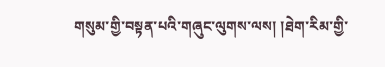གསུམ་གྱི་བསྟན་པའི་གཞུང་ལུགས་ལས། །ཐེག་རིམ་གྱི་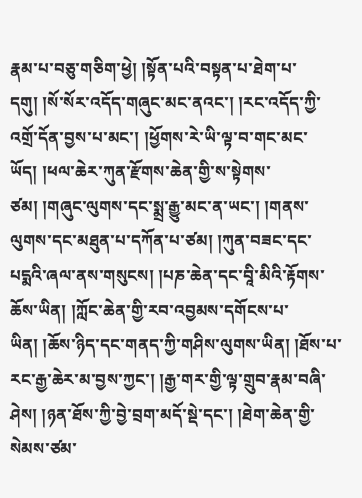རྣམ་པ་བཅུ་གཅིག་ཕྱེ། །སྟོན་པའི་བསྟན་པ་ཐེག་པ་དགུ། །སོ་སོར་འདོད་གཞུང་མང་ནའང་། །རང་འདོད་ཀྱི་འགྲོ་དོན་བྱས་པ་མང་། །ཕྱོགས་རེ་ཡི་ལྟ་བ་གང་མང་ཡོད། །ཕལ་ཆེར་ཀུན་རྫོགས་ཆེན་གྱི་ས་སྟེགས་ཙམ། །གཞུང་ལུགས་དང་སྨྲ་རྒྱུ་མང་ན་ཡང་། །གནས་ལུགས་དང་མཐུན་པ་དཀོན་པ་ཙམ། །ཀུན་བཟང་དང་པདྨའི་ཞལ་ནས་གསུངས། །པཎ་ཆེན་དང་བཱི་མིའི་རྟོགས་ཆོས་ཡིན། །ཀློང་ཆེན་གྱི་རབ་འབྱམས་དགོངས་པ་ཡིན། །ཆོས་ཉིད་དང་གནད་ཀྱི་གཤིས་ལུགས་ཡིན། །ཐོས་པ་རང་རྒྱ་ཆེར་མ་བྱས་ཀྱང་། །རྒྱ་གར་གྱི་ལྟ་གྲུབ་རྣམ་བཞི་ཤེས། །ཉན་ཐོས་ཀྱི་བྱེ་བྲག་མདོ་སྡེ་དང་། །ཐེག་ཆེན་གྱི་སེམས་ཙམ་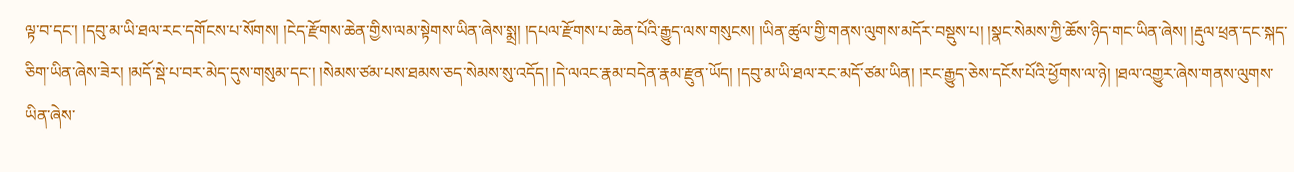ལྟ་བ་དང་། །དབུ་མ་ཡི་ཐལ་རང་དགོངས་པ་སོགས། །ངེད་རྫོགས་ཆེན་གྱིས་ལམ་སྟེགས་ཡིན་ཞེས་སྨྲ། །དཔལ་རྫོགས་པ་ཆེན་པོའི་རྒྱུད་ལས་གསུངས། །ཡིན་ཚུལ་གྱི་གནས་ལུགས་མདོར་བསྡུས་པ། །སྣང་སེམས་ཀྱི་ཆོས་ཉིད་གང་ཡིན་ཞེས། །རྡུལ་ཕྲན་དང་སྐད་ཅིག་ཡིན་ཞེས་ཟེར། །མདོ་སྡེ་པ་བར་མེད་དུས་གསུམ་དང་། །སེམས་ཙམ་པས་ཐམས་ཅད་སེམས་སུ་འདོད། །དེ་ལའང་རྣམ་བདེན་རྣམ་རྫུན་ཡོད། །དབུ་མ་ཡི་ཐལ་རང་མདོ་ཙམ་ཡིན། །རང་རྒྱུད་ཅེས་དངོས་པོའི་ཕྱོགས་ལ་ཉེ། །ཐལ་འགྱུར་ཞེས་གནས་ལུགས་ཡིན་ཞེས་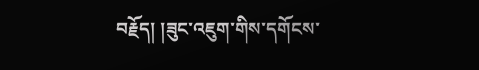བརྗོད། །ཟུང་འཇུག་གིས་དགོངས་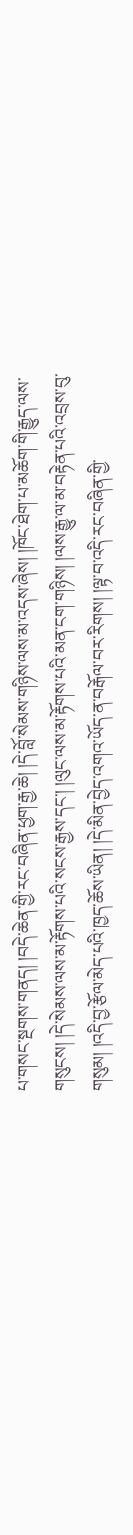པ་གསང་སྔགས་གནད། །བདེ་ཆེན་གྱི་རང་བཞིན་ཕྱག་རྒྱ་ཆེ། །དེ་བློ་སེམས་གཉིས་ལས་མ་འདས་ཞེས། །ཁོང་ཐེག་པ་མཆོག་གི་རྒྱུད་ལས་གསུངས། །དེ་སེམས་ལས་མ་རྟོགས་པའི་སངས་རྒྱས་དང་། །ལུང་ལས་མ་རྟོགས་པའི་མན་ངག་གཉིས། །ལས་རྒྱུ་ལ་མ་བརྟེན་པའི་འབྲས་བུ་གསུམ། །འདི་བྱ་རྩོལ་མེད་པའི་ཁྱད་ཆོས་ཡིན། །དེ་མིན་བྱེད་འགའ་ཡོད་ན་བརྒོལ་བར་རིགས། །ལྟ་བ་འདི་རང་བཞིན་གྱི་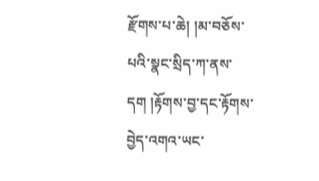རྫོགས་པ་ཆེ། །མ་བཅོས་པའི་སྣང་སྲིད་ཀ་ནས་དག །རྟོགས་བྱ་དང་རྟོགས་བྱེད་འགའ་ཡང་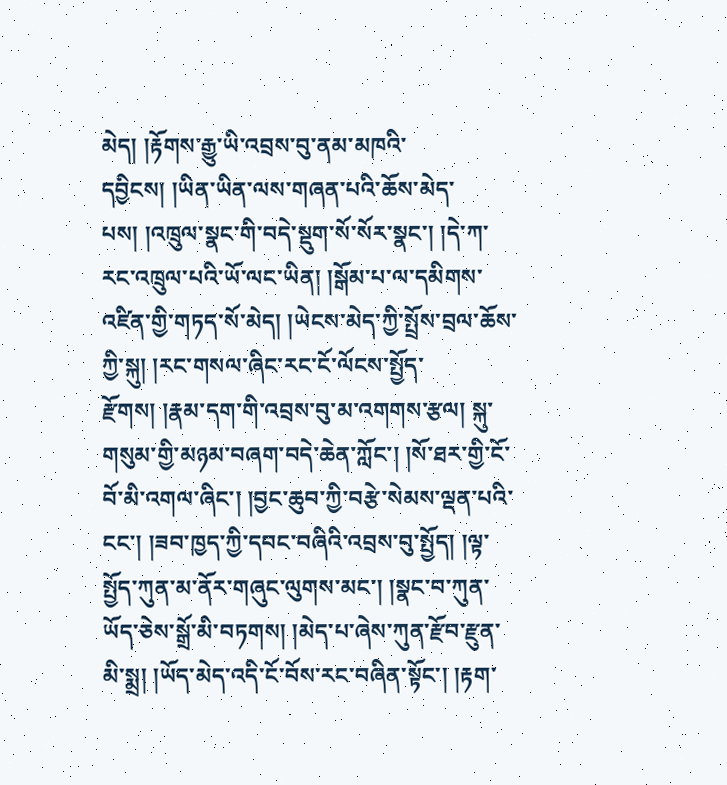མེད། །རྟོགས་རྒྱུ་ཡི་འབྲས་བུ་ནམ་མཁའི་དབྱིངས། །ཡིན་ཡིན་ལས་གཞན་པའི་ཆོས་མེད་པས། །འཁྲུལ་སྣང་གི་བདེ་སྡུག་སོ་སོར་སྣང་། །དེ་ཀ་རང་འཁྲུལ་པའི་ཡོ་ལང་ཡིན། །སྒོམ་པ་ལ་དམིགས་འཛིན་གྱི་གཏད་སོ་མེད། །ཡེངས་མེད་ཀྱི་སྤྲོས་བྲལ་ཆོས་ཀྱི་སྐུ། །རང་གསལ་ཞིང་རང་ངོ་ལོངས་སྤྱོད་རྫོགས། །རྣམ་དག་གི་འབྲས་བུ་མ་འགགས་རྩལ། སྐུ་གསུམ་གྱི་མཉམ་བཞག་བདེ་ཆེན་ཀློང་། །སོ་ཐར་གྱི་ངོ་བོ་མི་འགལ་ཞིང་། །བྱང་ཆུབ་ཀྱི་བརྩེ་སེམས་ལྡན་པའི་ངང་། །ཟབ་ཁྱད་ཀྱི་དབང་བཞིའི་འབྲས་བུ་སྤྱོད། །ལྟ་སྤྱོད་ཀུན་མ་ནོར་གཞུང་ལུགས་མང་། །སྣང་བ་ཀུན་ཡོད་ཅེས་སྒྲོ་མི་བཏགས། །མེད་པ་ཞེས་ཀུན་རྫོབ་རྫུན་མི་སྨྲ། །ཡོད་མེད་འདི་ངོ་བོས་རང་བཞིན་སྟོང་། །རྟག་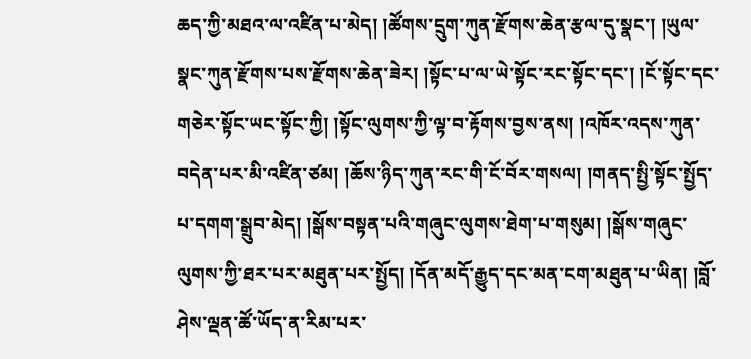ཆད་ཀྱི་མཐའ་ལ་འཛིན་པ་མེད། །ཚོགས་དྲུག་ཀུན་རྫོགས་ཆེན་རྩལ་དུ་སྣང་། །ཡུལ་སྣང་ཀུན་རྫོགས་པས་རྫོགས་ཆེན་ཟེར། །སྟོང་པ་ལ་ཡེ་སྟོང་རང་སྟོང་དང་། །ངོ་སྟོང་དང་གཅེར་སྟོང་ཡང་སྟོང་ཀྱི། །སྟོང་ལུགས་ཀྱི་ལྟ་བ་རྟོགས་བྱས་ནས། །འཁོར་འདས་ཀུན་བདེན་པར་མི་འཛིན་ཙམ། །ཆོས་ཉིད་ཀུན་རང་གི་ངོ་བོར་གསལ། །གནད་སྤྱི་སྟོང་སྤྱོད་པ་དགག་སྒྲུབ་མེད། །སྒོས་བསྟན་པའི་གཞུང་ལུགས་ཐེག་པ་གསུམ། །སྒོས་གཞུང་ལུགས་ཀྱི་ཐར་པར་མཐུན་པར་སྤྱོད། །དོན་མདོ་རྒྱུད་དང་མན་ངག་མཐུན་པ་ཡིན། །བློ་ཤེས་ལྡན་ཚོ་ཡོད་ན་རིམ་པར་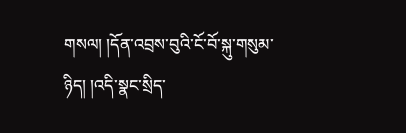གསལ། །དོན་འབྲས་བུའི་ངོ་བོ་སྐུ་གསུམ་ཉིད། །འདི་སྣང་སྲིད་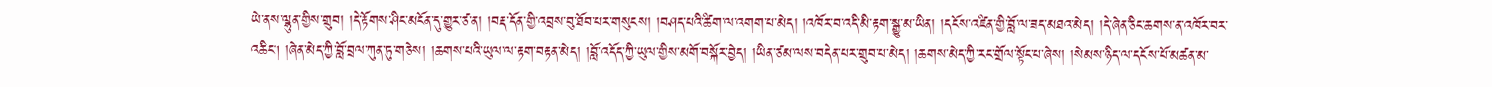ཡེ་ནས་ལྷུན་གྱིས་གྲུབ། །དེ་རྟོགས་ཤིང་མངོན་དུ་གྱུར་ཙ་ན། །བརྡ་དོན་གྱི་འབྲས་བུ་ཐོབ་པར་གསུངས། །བཤད་པའི་ཚིག་ལ་འགག་པ་མེད། །འཁོར་བ་འདི་མི་རྟག་སྒྱུ་མ་ཡིན། །དངོས་འཛིན་གྱི་བློ་ལ་ཟད་མཐའ་མེད། །དེ་ཞེན་ཅིང་ཆགས་ན་འཁོར་བར་འཆིང། །ཞེན་མེད་ཀྱི་བློ་བྲལ་ཀུན་ཏུ་གཅེས། །ཆགས་པའི་ཡུལ་ལ་རྟག་བརྟན་མེད། །བློ་འདོད་ཀྱི་ཡུལ་གྱིས་མགོ་བསྐོར་བྱེད། །ཡིན་ཙམ་ལས་བདེན་པར་གྲུབ་པ་མེད། །ཆགས་མེད་ཀྱི་རང་གྲོལ་སྟོང་པ་ཞེས། །སེམས་ཉིད་ལ་དངོས་པོ་མཚན་མ་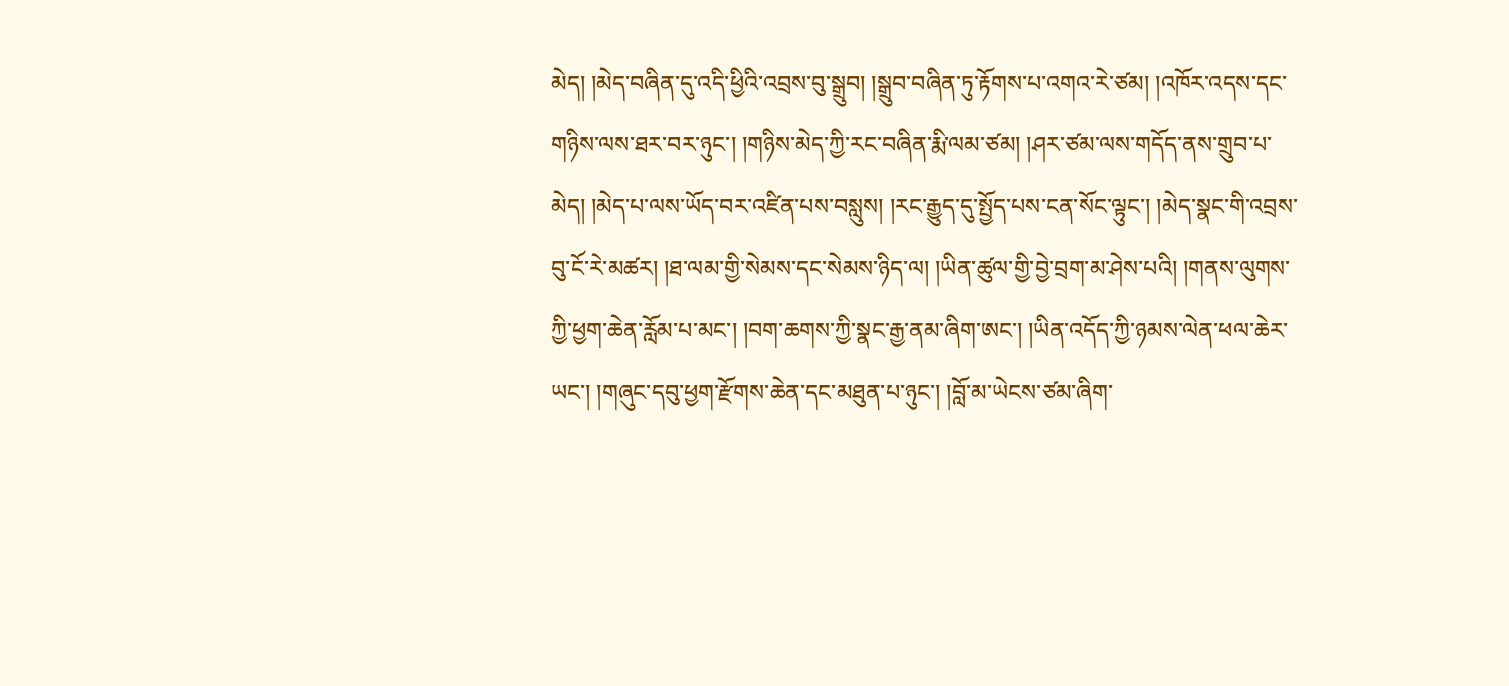མེད། །མེད་བཞིན་དུ་འདི་ཕྱིའི་འབྲས་བུ་སྒྲུབ། །སྒྲུབ་བཞིན་ཏུ་རྟོགས་པ་འགའ་རེ་ཙམ། །འཁོར་འདས་དང་གཉིས་ལས་ཐར་བར་ཉུང་། །གཉིས་མེད་ཀྱི་རང་བཞིན་རྨི་ལམ་ཙམ། །ཤར་ཙམ་ལས་གདོད་ནས་གྲུབ་པ་མེད། །མེད་པ་ལས་ཡོད་བར་འཛིན་པས་བསླུས། །རང་རྒྱུད་དུ་སྤྱོད་པས་ངན་སོང་ལྟུང་། །མེད་སྣང་གི་འབྲས་བུ་ངོ་རེ་མཚར། །ཐ་ལམ་གྱི་སེམས་དང་སེམས་ཉིད་ལ། །ཡིན་ཚུལ་གྱི་བྱེ་བྲག་མ་ཤེས་པའི། །གནས་ལུགས་ཀྱི་ཕྱག་ཆེན་རློམ་པ་མང་། །བག་ཆགས་ཀྱི་སྣང་རྒྱ་ནམ་ཞིག་ཨང་། །ཡིན་འདོད་ཀྱི་ཉམས་ལེན་ཕལ་ཆེར་ཡང་། །གཞུང་དབུ་ཕྱག་རྫོགས་ཆེན་དང་མཐུན་པ་ཉུང་། །བློ་མ་ཡེངས་ཙམ་ཞིག་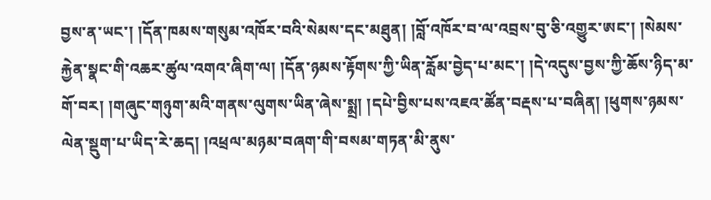བྱས་ན་ཡང་། །དོན་ཁམས་གསུམ་འཁོར་བའི་སེམས་དང་མཐུན། །བློ་འཁོར་བ་ལ་འབྲས་བུ་ཅི་འགྱུར་ཨང་། །སེམས་རྐྱེན་སྣང་གི་འཆར་ཚུལ་འགའ་ཞིག་ལ། །དོན་ཉམས་རྟོགས་ཀྱི་ཡིན་རློམ་བྱེད་པ་མང་། །དེ་འདུས་བྱས་ཀྱི་ཆོས་ཉིད་མ་གོ་བར། །གཞུང་གཉུག་མའི་གནས་ལུགས་ཡིན་ཞེས་སྨྲ། །དཔེ་བྱིས་པས་འཇའ་ཚོན་བརྡས་པ་བཞིན། །ཕུགས་ཉམས་ལེན་སྡུག་པ་ཡིད་རེ་ཆད། །འཕྲལ་མཉམ་བཞག་གི་བསམ་གཏན་མི་ནུས་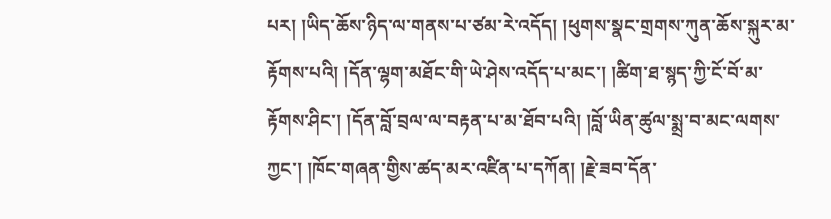པར། །ཡིད་ཆོས་ཉིད་ལ་གནས་པ་ཙམ་རེ་འདོད། །ཕུགས་སྣང་གྲགས་ཀུན་ཆོས་སྐུར་མ་རྟོགས་པའི། །དོན་ལྷག་མཐོང་གི་ཡེ་ཤེས་འདོད་པ་མང་། །ཚིག་ཐ་སྙད་ཀྱི་ངོ་བོ་མ་རྟོགས་ཤིང་། །དོན་བློ་བྲལ་ལ་བརྟན་པ་མ་ཐོབ་པའི། །བློ་ཡིན་ཚུལ་སྨྲ་བ་མང་ལགས་ཀྱང་། །ཁོང་གཞན་གྱིས་ཚད་མར་འཛིན་པ་དཀོན། །རྗེ་ཟབ་དོན་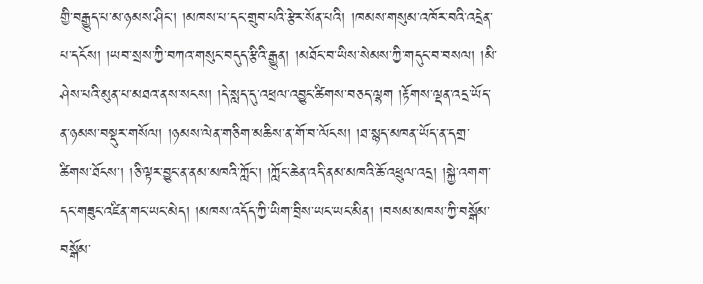གྱི་བརྒྱུད་པ་མ་ཉམས་ཤིང་། །མཁས་པ་དང་གྲུབ་པའི་རྩེར་སོན་པའི། །ཁམས་གསུམ་འཁོར་བའི་འདྲེན་པ་དངོས། །ཡབ་སྲས་ཀྱི་བཀའ་གསུང་བདུད་རྩིའི་རྒྱུན། །མཐོང་བ་ཡིས་སེམས་ཀྱི་གདུང་བ་བསལ། །མི་ཤེས་པའི་མུན་པ་མཐའ་ནས་སངས། །དེ་སླད་དུ་འཕྲལ་འབྱུང་ཚིགས་བཅད་ལྷག །རྟོགས་ལྡན་འདྲ་ཡོད་ན་ཉམས་བསྡུར་གསོལ། །ཉམས་ལེན་གཅིག་མཆིས་ན་གོ་བ་ལོངས། །ཐ་སྙད་མཁན་ཡོད་ན་དགྲ་ཚིགས་ཐོངས་། །ཅི་ལྟར་བྱུང་ན་ནམ་མཁའི་ཀློང་། །ཀློང་ཆེན་འདི་ནམ་མཁའི་ཆོ་འཕྲུལ་འདྲ། །སྐྱེ་འགག་དང་གཟུང་འཛིན་གང་ཡང་མེད། །མཁས་འདོད་ཀྱི་ཡིག་བྲིས་ཡང་ཡང་མིན། །བསམ་མཁས་ཀྱི་བསྒོམ་བསྒོམ་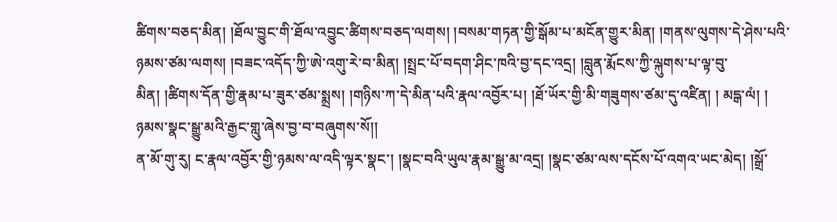ཚིགས་བཅད་མིན། །ཐོལ་བྱུང་གི་ཐོལ་འབྱུང་ཚིགས་བཅད་ལགས། །བསམ་གཏན་གྱི་སྒོམ་པ་མངོན་གྱུར་མིན། །གནས་ལུགས་དེ་ཤེས་པའི་ཉམས་ཙམ་ལགས། །བཟང་འདོད་ཀྱི་ཨེ་འགུ་རེ་བ་མིན། །སྤྲང་པོ་བདག་ཤིང་ཁའི་བྱ་དང་འདྲ། །བླུན་རྨོངས་ཀྱི་ལྐུགས་པ་ལྟ་བུ་མིན། །ཚིགས་དོན་གྱི་རྣམ་པ་ཟུར་ཙམ་སྨྲས། །གཉིས་ཀ་དེ་མིན་པའི་རྣལ་འབྱོར་པ། །ཐོ་ཡོར་གྱི་མི་གཟུགས་ཙམ་དུ་འཛིན། ། མདྒ་ལཾ། །
ཉམས་སྣང་སྒྱུ་མའི་རྒྱང་གླུ་ཞེས་བྱ་བ་བཞུགས་སོ།།
ན་མོ་གུ་རུ། ང་རྣལ་འབྱོར་གྱི་ཉམས་ལ་འདི་ལྟར་སྣང་། །སྣང་བའི་ཡུལ་རྣམ་སྒྱུ་མ་འདྲ། །སྣང་ཙམ་ལས་དངོས་པོ་འགའ་ཡང་མེད། །སྒྲོ་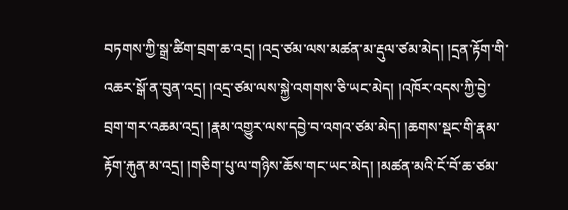བཏགས་ཀྱི་སྒྲ་ཚིག་བྲག་ཆ་འདྲ། །འདྲ་ཙམ་ལས་མཚན་མ་རྡུལ་ཙམ་མེད། །དྲན་རྟོག་གི་འཆར་སྒོ་ན་བུན་འདྲ། །འདྲ་ཙམ་ལས་སྐྱེ་འགགས་ཅི་ཡང་མེད། །འཁོར་འདས་ཀྱི་བྱེ་བྲག་གར་འཆམ་འདྲ། །རྣམ་འགྱུར་ལས་དབྱེ་བ་འགའ་ཙམ་མེད། །ཆགས་སྡང་གི་རྣམ་རྟོག་རྐུན་མ་འདྲ། །གཅིག་པུ་ལ་གཉིས་ཆོས་གང་ཡང་མེད། །མཚན་མའི་ངོ་བོ་ཆ་ཙམ་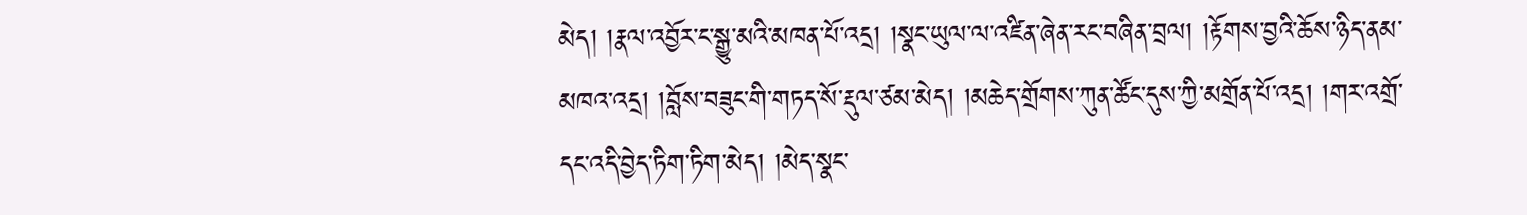མེད། །རྣལ་འབྱོར་ང་སྒྱུ་མའི་མཁན་པོ་འདྲ། །སྣང་ཡུལ་ལ་འཛིན་ཞེན་རང་བཞིན་བྲལ། །རྟོགས་བྱའི་ཆོས་ཉིད་ནམ་མཁའ་འདྲ། །བློས་བཟུང་གི་གཏད་སོ་རྡུལ་ཙམ་མེད། །མཆེད་གྲོགས་ཀུན་ཚོང་དུས་ཀྱི་མགྲོན་པོ་འདྲ། །གར་འགྲོ་དང་འདི་བྱེད་ཏིག་ཏིག་མེད། །མེད་སྣང་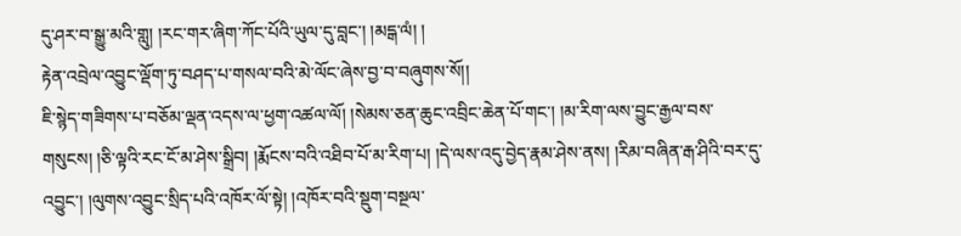དུ་ཤར་བ་སྒྱུ་མའི་གླུ། །རང་གར་ཞིག་ཀོང་པོའི་ཡུལ་དུ་བླང་། །མདྒ་ལཾ། །
རྟེན་འབྲེལ་འབྱུང་ལྡོག་ཏུ་བཤད་པ་གསལ་བའི་མེ་ལོང་ཞེས་བྱ་བ་བཞུགས་སོ།།
ཇི་སྙེད་གཟིགས་པ་བཅོམ་ལྡན་འདས་ལ་ཕྱག་འཚལ་ལོ། །སེམས་ཅན་ཆུང་འབྲིང་ཆེན་པོ་གང་། །མ་རིག་ལས་བྱུང་རྒྱལ་བས་གསུངས། །ཅི་ལྟའི་རང་ངོ་མ་ཤེས་སྒྲིབ། །རྨོངས་བའི་འཐིབ་པོ་མ་རིག་པ། །དེ་ལས་འདུ་བྱེད་རྣམ་ཤེས་ནས། །རིམ་བཞིན་རྒ་ཤིའི་བར་དུ་འབྱུང་། །ལུགས་འབྱུང་སྲིད་པའི་འཁོར་ལོ་སྟེ། །འཁོར་བའི་སྡུག་བསྔལ་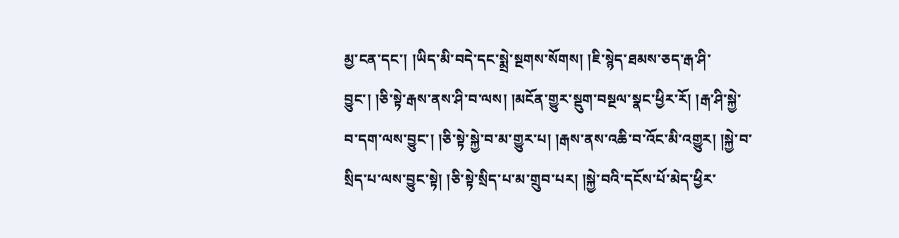མྱ་ངན་དང་། །ཡིད་མི་བདེ་དང་སྨྲེ་སྔགས་སོགས། །ཇི་སྙེད་ཐམས་ཅད་རྒ་ཤི་བྱུང་། །ཅི་སྟེ་རྒས་ནས་ཤི་བ་ལས། །མངོན་གྱུར་སྡུག་བསྔལ་སྣང་ཕྱིར་རོ། །རྒ་ཤི་སྐྱེ་བ་དག་ལས་བྱུང་། །ཅི་སྟེ་སྐྱེ་བ་མ་གྱུར་པ། །རྒས་ནས་འཆི་བ་འོང་མི་འགྱུར། །སྐྱེ་བ་སྲིད་པ་ལས་བྱུང་སྟེ། །ཅི་སྟེ་སྲིད་པ་མ་གྲུབ་པར། །སྐྱེ་བའི་དངོས་པོ་མེད་ཕྱིར་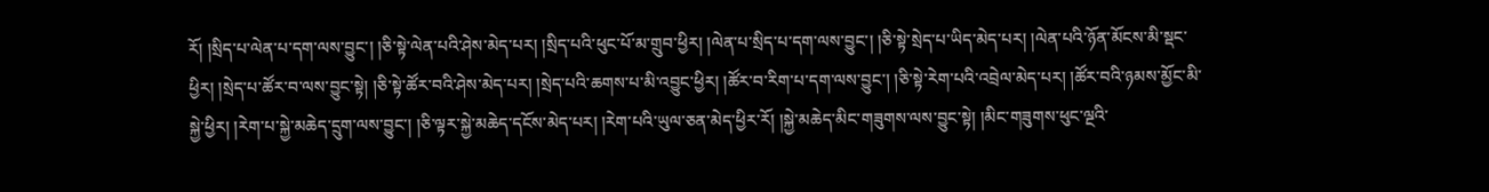རོ། །སྲིད་པ་ལེན་པ་དག་ལས་བྱུང་། །ཅི་སྟེ་ལེན་པའི་ཤེས་མེད་པར། །སྲིད་པའི་ཕུང་པོ་མ་གྲུབ་ཕྱིར། །ལེན་པ་སྲིད་པ་དག་ལས་བྱུང་། །ཅི་སྟེ་སྲེད་པ་ཡིད་མེད་པར། །ལེན་པའི་ཉོན་མོངས་མི་སྡང་ཕྱིར། །སྲེད་པ་ཚོར་བ་ལས་བྱུང་སྟེ། །ཅི་སྟེ་ཚོར་བའི་ཤེས་མེད་པར། །སྲེད་པའི་ཆགས་པ་མི་འབྱུང་ཕྱིར། །ཚོར་བ་རིག་པ་དག་ལས་བྱུང་། །ཅི་སྟེ་རེག་པའི་འབྲེལ་མེད་པར། །ཚོར་བའི་ཉམས་མྱོང་མི་སྐྱེ་ཕྱིར། །རེག་པ་སྐྱེ་མཆེད་དྲུག་ལས་བྱུང་། །ཅི་ལྟར་སྐྱེ་མཆེད་དངོས་མེད་པར། །རེག་པའི་ཡུལ་ཅན་མེད་ཕྱིར་རོ། །སྐྱེ་མཆེད་མིང་གཟུགས་ལས་བྱུང་སྟེ། །མིང་གཟུགས་ཕུང་ལྔའི་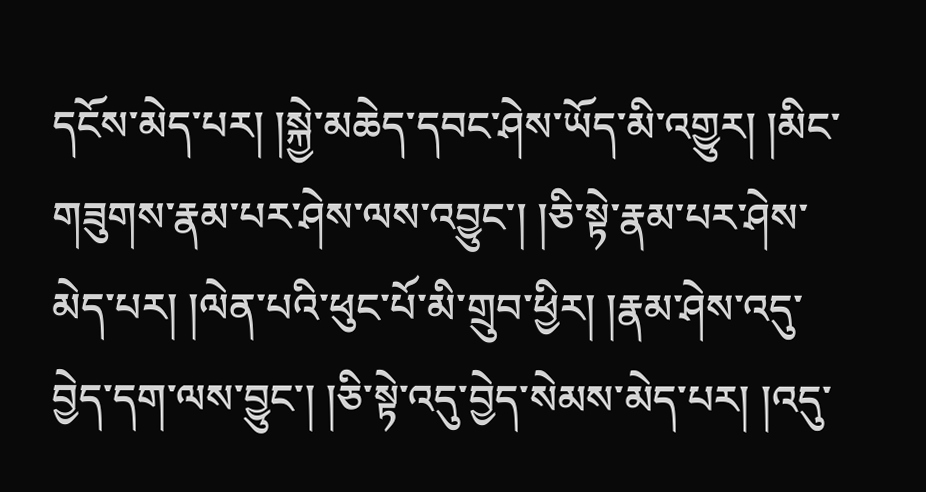དངོས་མེད་པར། །སྐྱེ་མཆེད་དབང་ཤེས་ཡོད་མི་འགྱུར། །མིང་གཟུགས་རྣམ་པར་ཤེས་ལས་འབྱུང་། །ཅི་སྟེ་རྣམ་པར་ཤེས་མེད་པར། །ལེན་པའི་ཕུང་པོ་མི་གྲུབ་ཕྱིར། །རྣམ་ཤེས་འདུ་བྱེད་དག་ལས་བྱུང་། །ཅི་སྟེ་འདུ་བྱེད་སེམས་མེད་པར། །འདུ་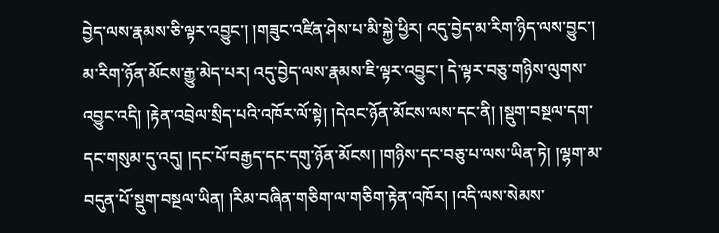བྱེད་ལས་རྣམས་ཅི་ལྟར་འབྱུང་། །གཟུང་འཛིན་ཤེས་པ་མི་སྐྱེ་ཕྱིར། འདུ་བྱེད་མ་རིག་ཉིད་ལས་བྱུང་། མ་རིག་ཉོན་མོངས་རྒྱུ་མེད་པར། འདུ་བྱེད་ལས་རྣམས་ཇི་ལྟར་འབྱུང་། དེ་ལྟར་བཅུ་གཉིས་ལུགས་འབྱུང་འདི། །རྟེན་འབྲེལ་སྲིད་པའི་འཁོར་ལོ་སྟེ། །དེའང་ཉོན་མོངས་ལས་དང་ནི། །སྡུག་བསྔལ་དག་དང་གསུམ་དུ་འདུ། །དང་པོ་བརྒྱད་དང་དགུ་ཉོན་མོངས། །གཉིས་དང་བཅུ་པ་ལས་ཡིན་ཏེ། །ལྷག་མ་བདུན་པོ་སྡུག་བསྔལ་ཡིན། །རིམ་བཞིན་གཅིག་ལ་གཅིག་རྟེན་འཁོར། །འདི་ལས་སེམས་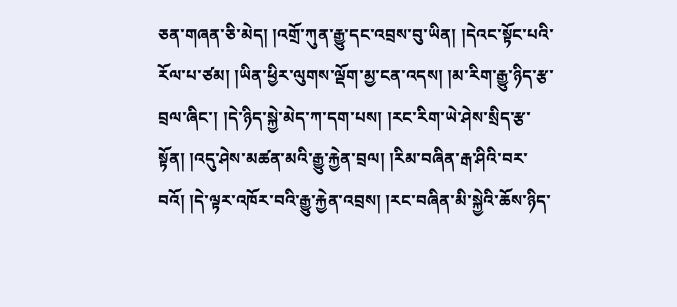ཅན་གཞན་ཅི་མེད། །འགྲོ་ཀུན་རྒྱུ་དང་འབྲས་བུ་ཡིན། །དེའང་སྟོང་པའི་རོལ་པ་ཙམ། །ཡིན་ཕྱིར་ལུགས་ལྡོག་མྱ་ངན་འདས། །མ་རིག་རྒྱུ་ཉིད་རྩ་བྲལ་ཞིང་། །དེ་ཉིད་སྐྱེ་མེད་ཀ་དག་པས། །རང་རིག་ཡེ་ཤེས་སྲིད་རྩ་སྟོན། །འདུ་ཤེས་མཚན་མའི་རྒྱུ་རྐྱེན་བྲལ། །རིམ་བཞིན་རྒ་ཤིའི་བར་བའོ། །དེ་ལྟར་འཁོར་བའི་རྒྱུ་རྐྱེན་འབྲས། །རང་བཞིན་མི་སྐྱེའི་ཆོས་ཉིད་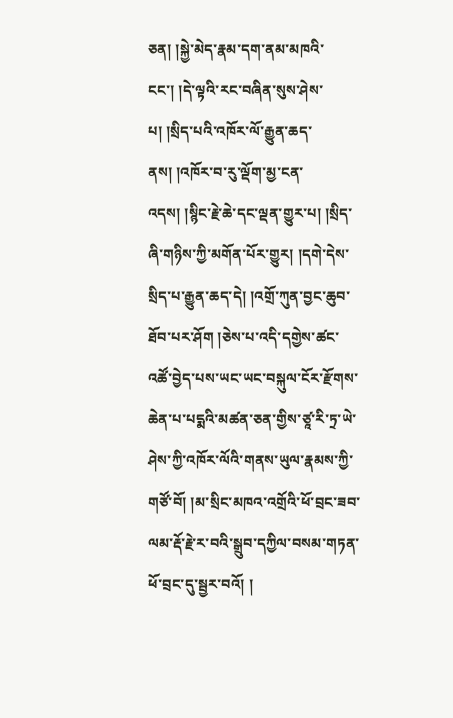ཅན། །སྐྱེ་མེད་རྣམ་དག་ནམ་མཁའི་ངང་། །དེ་ལྟའི་རང་བཞིན་སུས་ཤེས་པ། །སྲིད་པའི་འཁོར་ལོ་རྒྱུན་ཆད་ནས། །འཁོར་བ་རུ་ལྡོག་མྱ་ངན་འདས། །སྙིང་རྗེ་ཆེ་དང་ལྡན་གྱུར་པ། །སྲིད་ཞི་གཉིས་ཀྱི་མགོན་པོར་གྱུར། །དགེ་དེས་སྲིད་པ་རྒྱུན་ཆད་དེ། །འགྲོ་ཀུན་བྱང་ཆུབ་ཐོབ་པར་ཤོག །ཅེས་པ་འདི་དགྱེས་ཚང་འཚོ་བྱེད་པས་ཡང་ཡང་བསྐུལ་ངོར་རྫོགས་ཆེན་པ་པདྨའི་མཚན་ཅན་གྱིས་ཙཱ་རི་ཏྲ་ཡེ་ཤེས་ཀྱི་འཁོར་ལོའི་གནས་ཡུལ་རྣམས་ཀྱི་གཙོ་བོ། །མ་སྲིང་མཁའ་འགྲོའི་ཕོ་བྲང་ཟབ་ལམ་རྡོ་རྗེ་ར་བའི་སྒྲུབ་དཀྱིལ་བསམ་གཏན་ཕོ་བྲང་དུ་སྦྱར་བའོ། །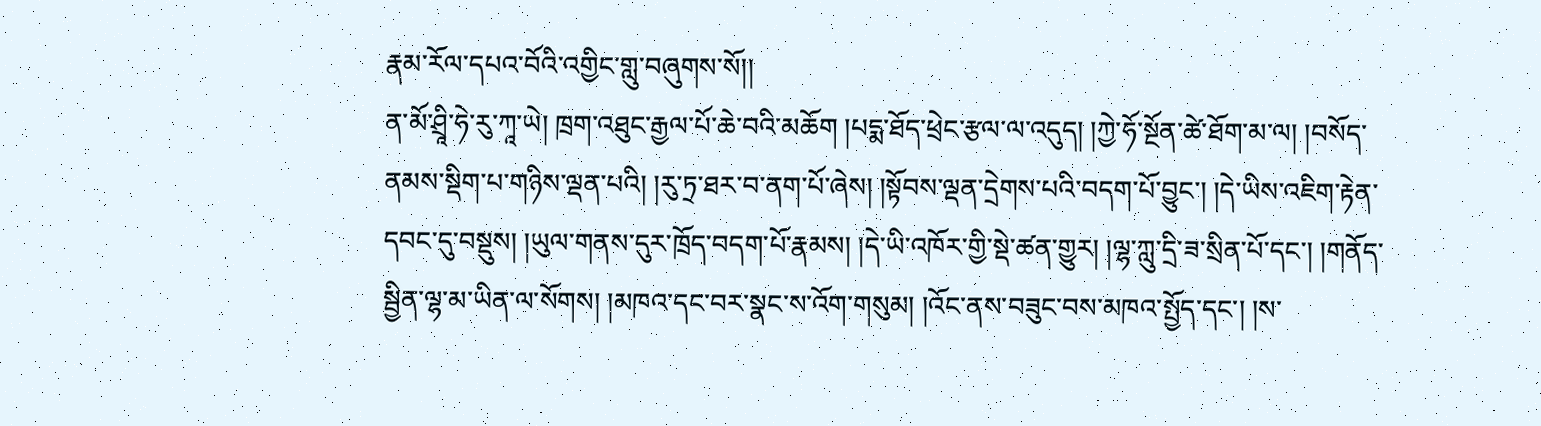རྣམ་རོལ་དཔའ་བོའི་འགྱིང་གླུ་བཞུགས་སོ།།
ན་མོ་ཤྲཱི་ཧེ་རུ་ཀཱ་ཡེ། ཁྲག་འཐུང་རྒྱལ་པོ་ཆེ་བའི་མཆོག །པདྨ་ཐོད་ཕྲེང་རྩལ་ལ་འདུད། །ཀྱེ་ཧོ་སྔོན་ཚེ་ཐོག་མ་ལ། །བསོད་ནམས་སྡིག་པ་གཉིས་ལྡན་པའི། །རུ་ཏྲ་ཐར་བ་ནག་པོ་ཞེས། །སྟོབས་ལྡན་དྲེགས་པའི་བདག་པོ་བྱུང་། །དེ་ཡིས་འཇིག་རྟེན་དབང་དུ་བསྡུས། །ཡུལ་གནས་དུར་ཁྲོད་བདག་པོ་རྣམས། །དེ་ཡི་འཁོར་གྱི་སྡེ་ཚན་གྱུར། །ལྷ་ཀླུ་དྲི་ཟ་སྲིན་པོ་དང་། །གནོད་སྦྱིན་ལྷ་མ་ཡིན་ལ་སོགས། །མཁའ་དང་བར་སྣང་ས་འོག་གསུམ། །འོང་ནས་བཟུང་བས་མཁའ་སྤྱོད་དང་། །ས་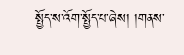སྤྱོད་ས་འོག་སྤྱོད་པ་ཞེས། །གནས་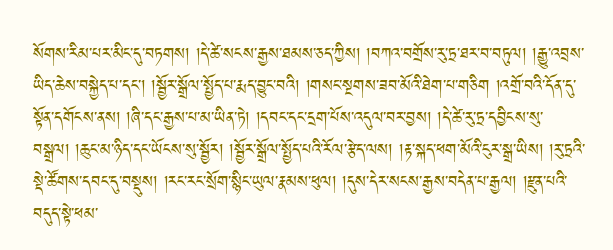སོགས་རིམ་པར་མིང་དུ་བཏགས། །དེ་ཚེ་སངས་རྒྱས་ཐམས་ཅད་ཀྱིས། །བཀའ་བགྲོས་རུ་ཏྲ་ཐར་བ་བཏུལ། །རྒྱུ་འབྲས་ཡིད་ཆེས་བསྐྱེད་པ་དང་། །སྦྱོར་སྒྲོལ་སྤྱོད་པ་རྨད་བྱུང་བའི། །གསང་སྔགས་ཟབ་མོའི་ཐེག་པ་གཅིག །འགྲོ་བའི་དོན་དུ་སྟོན་དགོངས་ནས། །ཞི་དང་རྒྱས་པ་མ་ཡིན་ཏེ། །དབང་དང་དྲག་པོས་འདུལ་བར་བྱས། །དེ་ཚེ་རུ་ཏྲ་དབྱིངས་སུ་བསྒྲལ། །ཆུང་མ་ཉིད་དང་ཡོངས་སུ་སྦྱོར། །སྦྱོར་སྒྲོལ་སྤྱོད་པའི་རོལ་རྩེད་ལས། །རྟ་སྐད་ཕག་མོའི་ངུར་སྒྲ་ཡིས། །རུ་ཏྲའི་སྡེ་ཚོགས་དབང་དུ་བསྡུས། །རང་རང་སྲོག་སྙིང་ཡུལ་རྣམས་ཕུལ། །དུས་དེར་སངས་རྒྱས་བདེན་པ་རྒྱལ། །རྫུན་པའི་བདུད་སྟེ་ཕམ་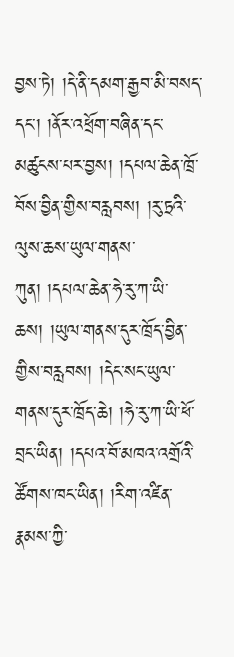བྱས་ཏེ། །དེ་ནི་དམག་རྒྱབ་མི་བསད་དང་། །ནོར་འཕྲོག་བཞིན་དང་མཚུངས་པར་བྱས། །དཔལ་ཆེན་ཁྲོ་བོས་བྱིན་གྱིས་བརླབས། །རུ་ཏྲའི་ལུས་ཆས་ཡུལ་གནས་ཀུན། །དཔལ་ཆེན་ཧེ་རུ་ཀ་ཡི་ཆས། །ཡུལ་གནས་དུར་ཁྲོད་བྱིན་གྱིས་བརླབས། །དེང་སང་ཡུལ་གནས་དུར་ཁྲོད་ཆེ། །ཧེ་རུ་ཀ་ཡི་ཕོ་བྲང་ཡིན། །དཔའ་བོ་མཁའ་འགྲོའི་ཚོགས་ཁང་ཡིན། །རིག་འཛིན་རྣམས་ཀྱི་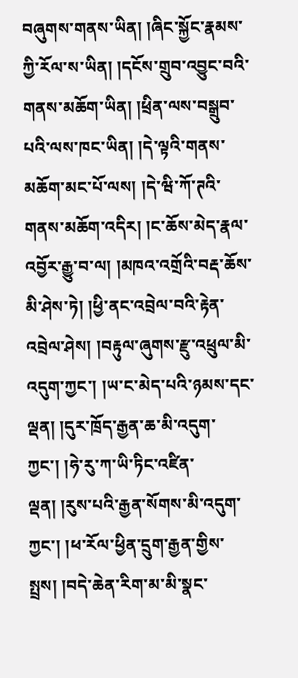བཞུགས་གནས་ཡིན། །ཞིང་སྐྱོང་རྣམས་ཀྱི་རོལ་ས་ཡིན། །དངོས་གྲུབ་འབྱུང་བའི་གནས་མཆོག་ཡིན། །ཕྲིན་ལས་བསྒྲུབ་པའི་ལས་ཁང་ཡིན། །དེ་ལྟའི་གནས་མཆོག་མང་པོ་ལས། །དེ་ཝི་ཀོ་ཊའི་གནས་མཆོག་འདིར། །ང་ཆོས་མེད་རྣལ་འབྱོར་རྒྱུ་བ་ལ། །མཁའ་འགྲོའི་བརྡ་ཆོས་མི་ཤེས་ཏེ། །ཕྱི་ནང་འབྲེལ་བའི་རྟེན་འབྲེལ་ཤེས། །བརྟུལ་ཞུགས་རྫུ་འཕྲུལ་མི་འདུག་ཀྱང་། །ཡ་ང་མེད་པའི་ཉམས་དང་ལྡན། །དུར་ཁྲོད་རྒྱན་ཆ་མི་འདུག་ཀྱང་། །ཧེ་རུ་ཀ་ཡི་ཏིང་འཛིན་ལྡན། །རུས་པའི་རྒྱན་སོགས་མི་འདུག་ཀྱང་། །ཕ་རོལ་ཕྱིན་དྲུག་རྒྱན་གྱིས་སྤྲས། །བདེ་ཆེན་རིག་མ་མི་སྣང་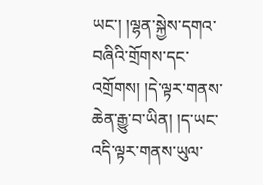ཡང་། །ལྷན་སྐྱེས་དགའ་བཞིའི་གྲོགས་དང་འགྲོགས། །དེ་ལྟར་གནས་ཆེན་རྒྱུ་བ་ཡིན། །ད་ཡང་འདི་ལྟར་གནས་ཡུལ་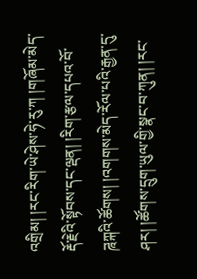འགྲིམ། །རང་རིག་ཡེ་ཤེས་ཧེ་རུ་ཀ །གཞོམ་མེད་རྡོ་རྗེའི་སྟོབས་དང་ལྡན། །རིག་རྩལ་དཔའ་བོ་ཌཱཀྐའི་ཚོགས། །འགགས་མེད་རོལ་པའི་རྒྱན་དུ་ཤར། །ཚོགས་དྲུག་ཡུལ་གྱི་སྣང་བ་ཀུན། །རང་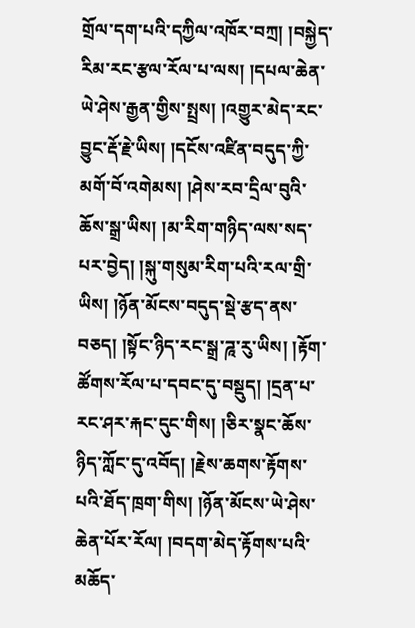གྲོལ་དག་པའི་དཀྱིལ་འཁོར་བཀྲ། །བསྐྱེད་རིམ་རང་རྩལ་རོལ་པ་ལས། །དཔལ་ཆེན་ཡེ་ཤེས་རྒྱན་གྱིས་སྤྲས། །འགྱུར་མེད་རང་བྱུང་རྡོ་རྗེ་ཡིས། །དངོས་འཛིན་བདུད་ཀྱི་མགོ་བོ་འགེམས། །ཤེས་རབ་དྲིལ་བུའི་ཆོས་སྒྲ་ཡིས། །མ་རིག་གཉིད་ལས་སད་པར་བྱེད། །སྐུ་གསུམ་རིག་པའི་རལ་གྲི་ཡིས། །ཉོན་མོངས་བདུད་སྡེ་རྩད་ནས་བཅད། །སྟོང་ཉིད་རང་སྒྲ་ཌཱ་རུ་ཡིས། །རྟོག་ཚོགས་རོལ་པ་དབང་དུ་བསྡུད། །དྲན་པ་རང་ཤར་རྐང་དུང་གིས། །ཅིར་སྣང་ཆོས་ཉིད་ཀློང་དུ་འབོད། །རྗེས་ཆགས་རྟོགས་པའི་ཐོད་ཁྲག་གིས། །ཉོན་མོངས་ཡེ་ཤེས་ཆེན་པོར་རོལ། །བདག་མེད་རྟོགས་པའི་མཆོད་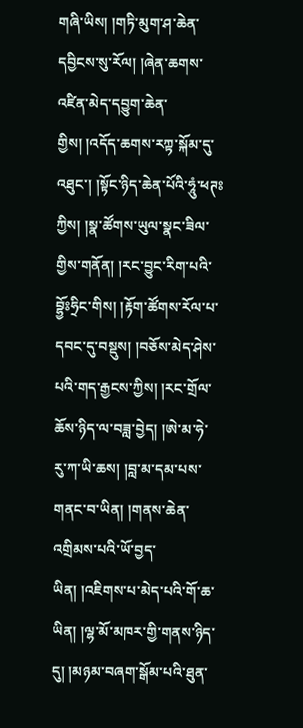གཞི་ཡིས། །གཏི་མུག་ཤ་ཆེན་དབྱིངས་སུ་རོལ། །ཞེན་ཆགས་འཛིན་མེད་དབྱུག་ཆེན་གྱིས། །འདོད་ཆགས་རཀྟ་སྐོམ་དུ་འཐུང་། །སྟོང་ཉིད་ཆེན་པོའི་ཧཱུཾ་ཕཊཿཀྱིས། །སྣ་ཚོགས་ཡུལ་སྣང་ཟིལ་གྱིས་གནོན། །རང་བྱུང་རིག་པའི་བྷྱོཿཧྲིང་གིས། །རྟོག་ཚོགས་རོལ་པ་དབང་དུ་བསྡུས། །བཅོས་མེད་ཤེས་པའི་གད་རྒྱངས་ཀྱིས། །རང་གྲོལ་ཆོས་ཉིད་ལ་བཟླ་བྱེད། །ཨེ་མ་ཧེ་རུ་ཀ་ཡི་ཆས། །བླ་མ་དམ་པས་གནང་བ་ཡིན། །གནས་ཆེན་འགྲིམས་པའི་ཡོ་བྱད་ཡིན། །འཇིགས་པ་མེད་པའི་གོ་ཆ་ཡིན། །ལྷ་མོ་མཁར་གྱི་གནས་ཉིད་དུ། །མཉམ་བཞག་སྒོམ་པའི་ཐུན་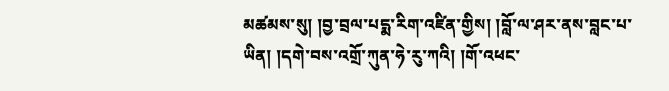མཚམས་སུ། །བྱ་བྲལ་པདྨ་རིག་འཛིན་གྱིས། །བློ་ལ་ཤར་ནས་བླང་པ་ཡིན། །དགེ་བས་འགྲོ་ཀུན་ཧེ་རུ་ཀའི། །གོ་འཕང་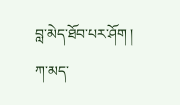བླ་མེད་ཐོབ་པར་ཤོག །
ཀ་མད་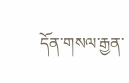དོན་གསལ་རྒྱན་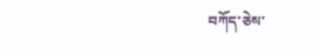བཀོད་ཅེས་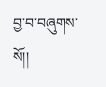བྱ་བ་བཞུགས་སོ།།